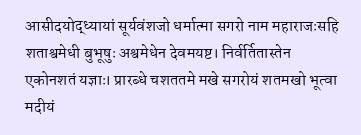आसीदयोद्ध्यायां सूर्यवंशजो धर्मात्मा सगरो नाम महाराजःसहि शताश्वमेधी बुभूषुः अश्वमेधेन देवमयष्ट। निर्वर्तितास्तेन एकोनशतं यज्ञाः। प्रारब्धे चशततमे मखे सगरोयं शतमखो भूत्वा मदीयं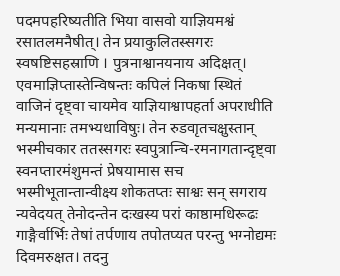पदमपहरिष्यतीति भिया वासवो याज्ञियमश्वं रसातलमनैषीत्। तेन प्रयाकुलितस्सगरः स्वषष्टिसहस्राणि । पुत्रनाश्वानयनाय अदिक्षत्। एवमाज्ञिप्तास्तेन्विषन्तः कपिलं निकषा स्थितं वाजिनं दृष्ट्वा चायमेव याज्ञियाश्वापहर्ता अपराधीति मन्यमानाः तमभ्यधाविषुः। तेन रुडवाृतचक्षुस्तान् भस्मीचकार ततस्सगरः स्वपुत्रान्चि-रमनागतान्दृष्ट्वा स्वनप्तारमंशुमन्तं प्रेषयामास सच भस्मीभूतान्तान्वीक्ष्य शोकतप्तः साश्वः सन् सगराय न्यवेदयत् तेनोदन्तेन दःखस्य परां काष्ठामधिरूढः गाङ्गैर्वार्भिः तेषां तर्पणाय तपोतप्यत परन्तु भग्नोद्यमः दिवमरुक्षत। तदनु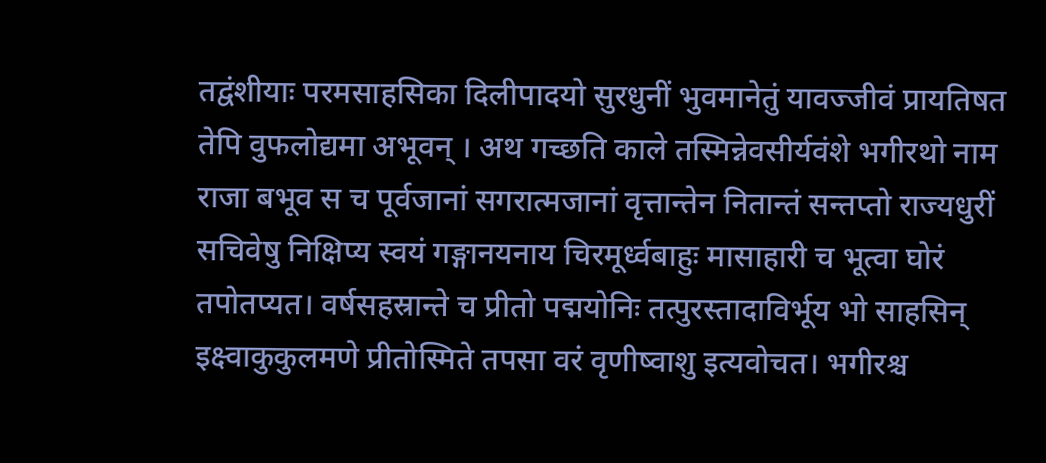तद्वंशीयाः परमसाहसिका दिलीपादयो सुरधुनीं भुवमानेतुं यावज्जीवं प्रायतिषत तेपि वुफलोद्यमा अभूवन् । अथ गच्छति काले तस्मिन्नेवसीर्यवंशे भगीरथो नाम राजा बभूव स च पूर्वजानां सगरात्मजानां वृत्तान्तेन नितान्तं सन्तप्तो राज्यधुरीं सचिवेषु निक्षिप्य स्वयं गङ्गानयनाय चिरमूर्ध्वबाहुः मासाहारी च भूत्वा घोरं तपोतप्यत। वर्षसहस्रान्ते च प्रीतो पद्मयोनिः तत्पुरस्तादाविर्भूय भो साहसिन् इक्ष्वाकुकुलमणे प्रीतोस्मिते तपसा वरं वृणीष्वाशु इत्यवोचत। भगीरश्च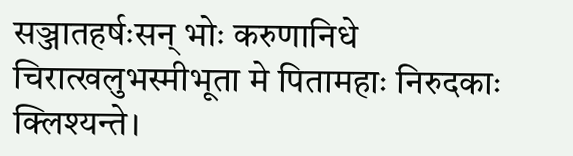सञ्जातहर्षःसन् भोः करुणानिधे चिरात्खलुभस्मीभूता मे पितामहाः निरुदकाः क्लिश्यन्ते।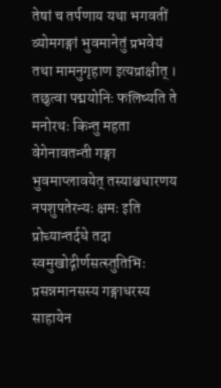तेषां च तर्पणाय यथा भगवतीं व्योमगङ्गां भुवमानेतुं प्रभवेयं तथा मामनुगृहाण इत्यप्राक्षीत् । तछृत्वा पद्मयोनिः फलिष्यति ते मनोरथः किन्तु महता वेगेनावतन्ती गङ्गा भुवमाप्लावयेत् तस्याश्चधारणय नपशुपतेरन्यः क्षमः इति प्रोच्यान्तर्दधे तदा स्वमुखोद्गीर्णसत्स्तुतिभिः प्रसन्नमानसस्य गङ्गाधरस्य साहायेन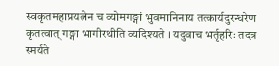स्वकृतमहाप्रयत्नेन च व्योमगङ्गां भुवमानिनाय तत्कार्यदुरन्धरेण कृतत्वात् गङ्गा भागीरथीति व्यदिश्यते । यदुवाच भर्तृहरिः तदत्र स्मर्यते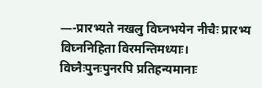—-प्रारभ्यते नखलु विघ्नभयेन नीचैः प्रारभ्य विघ्ननिहिता विरमन्तिमध्याः।
विघ्नैःपुनःपुनरपि प्रतिहन्यमानाः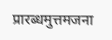प्रारब्धमुत्तमजना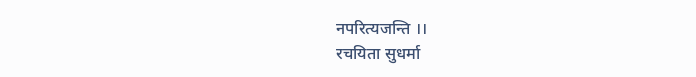नपरित्यजन्ति ।।
रचयिता सुधर्मा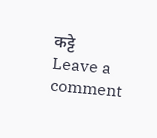कट्टे
Leave a comment